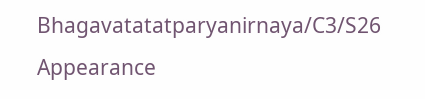Bhagavatatatparyanirnaya/C3/S26
Appearance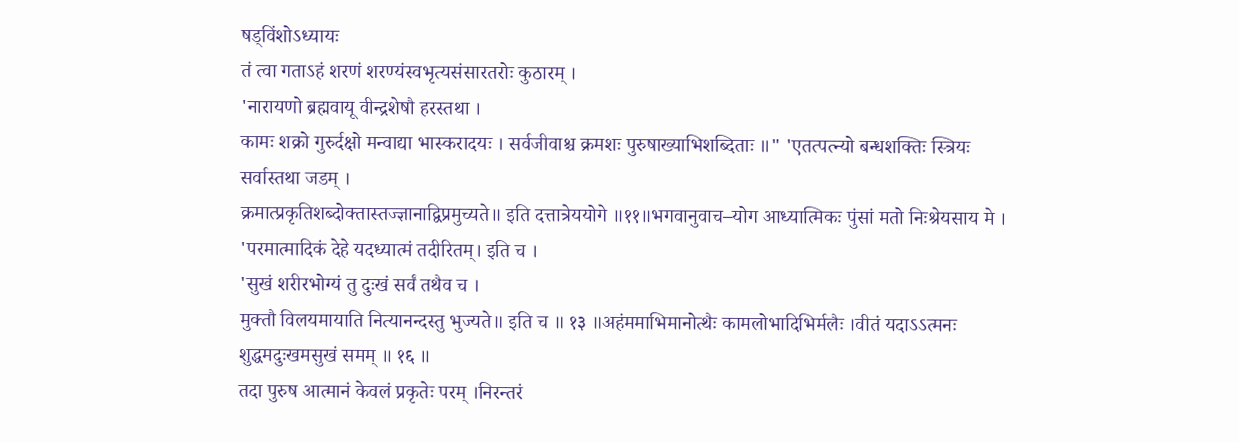षड्विंशोऽध्यायः
तं त्वा गताऽहं शरणं शरण्यंस्वभृत्यसंसारतरोः कुठारम् ।
'नारायणो ब्रह्मवायू वीन्द्रशेषौ हरस्तथा ।
कामः शक्रो गुरुर्दक्षो मन्वाद्या भास्करादयः । सर्वजीवाश्च क्रमशः पुरुषाख्याभिशब्दिताः ॥" 'एतत्पत्न्यो बन्धशक्तिः स्त्रियः सर्वास्तथा जडम् ।
क्रमात्प्रकृतिशब्दोक्तास्तज्ज्ञानाद्विप्रमुच्यते॥ इति दत्तात्रेययोगे ॥११॥भगवानुवाच–योग आध्यात्मिकः पुंसां मतो निःश्रेयसाय मे ।
'परमात्मादिकं देहे यदध्यात्मं तदीरितम्। इति च ।
'सुखं शरीरभोग्यं तु दुःखं सर्वं तथैव च ।
मुक्तौ विलयमायाति नित्यानन्दस्तु भुज्यते॥ इति च ॥ १३ ॥अहंममाभिमानोत्थैः कामलोभादिभिर्मलैः ।वीतं यदाऽऽत्मनः शुद्धमदुःखमसुखं समम् ॥ १६ ॥
तदा पुरुष आत्मानं केवलं प्रकृतेः परम् ।निरन्तरं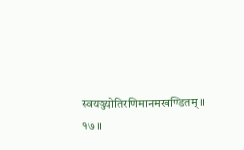स्वयञ्ज्योतिरणिमानमखण्डितम् ॥ १७ ॥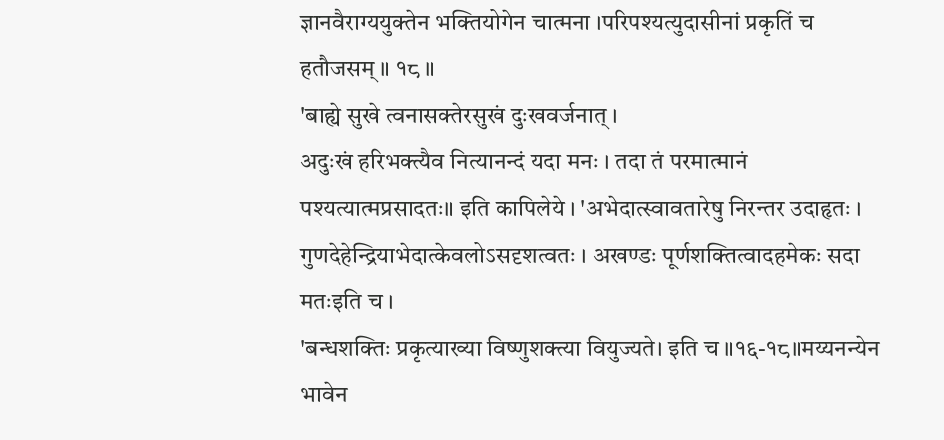ज्ञानवैराग्ययुक्तेन भक्तियोगेन चात्मना ।परिपश्यत्युदासीनां प्रकृतिं च हतौजसम् ॥ १८ ॥
'बाह्ये सुखे त्वनासक्तेरसुखं दुःखवर्जनात् ।
अदुःखं हरिभक्त्यैव नित्यानन्दं यदा मनः । तदा तं परमात्मानं पश्यत्यात्मप्रसादतः॥ इति कापिलेये । 'अभेदात्स्वावतारेषु निरन्तर उदाहृतः । गुणदेहेन्द्रियाभेदात्केवलोऽसदृशत्वतः । अखण्डः पूर्णशक्तित्वादहमेकः सदा मतःइति च ।
'बन्धशक्तिः प्रकृत्याख्या विष्णुशक्त्या वियुज्यते। इति च ॥१६-१८॥मय्यनन्येन भावेन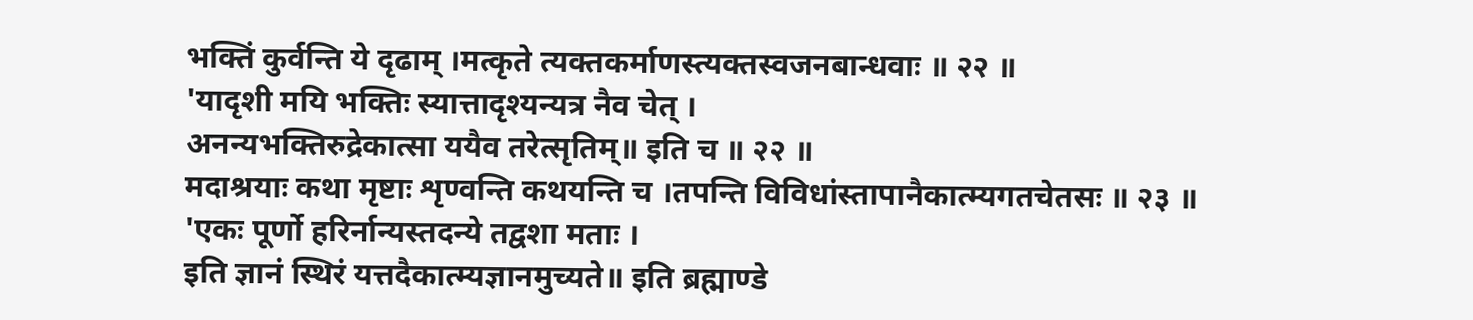भक्तिं कुर्वन्ति ये दृढाम् ।मत्कृते त्यक्तकर्माणस्त्यक्तस्वजनबान्धवाः ॥ २२ ॥
'यादृशी मयि भक्तिः स्यात्तादृश्यन्यत्र नैव चेत् ।
अनन्यभक्तिरुद्रेकात्सा ययैव तरेत्सृतिम्॥ इति च ॥ २२ ॥
मदाश्रयाः कथा मृष्टाः शृण्वन्ति कथयन्ति च ।तपन्ति विविधांस्तापानैकात्म्यगतचेतसः ॥ २३ ॥
'एकः पूर्णो हरिर्नान्यस्तदन्ये तद्वशा मताः ।
इति ज्ञानं स्थिरं यत्तदैकात्म्यज्ञानमुच्यते॥ इति ब्रह्माण्डे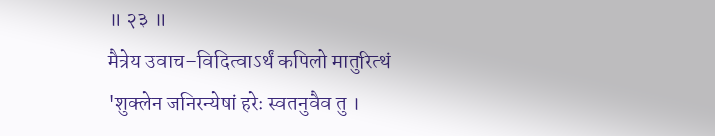॥ २३ ॥
मैत्रेय उवाच–विदित्वाऽर्थं कपिलो मातुरित्थं
'शुक्लेन जनिरन्येषां हरेः स्वतनुवैव तु ।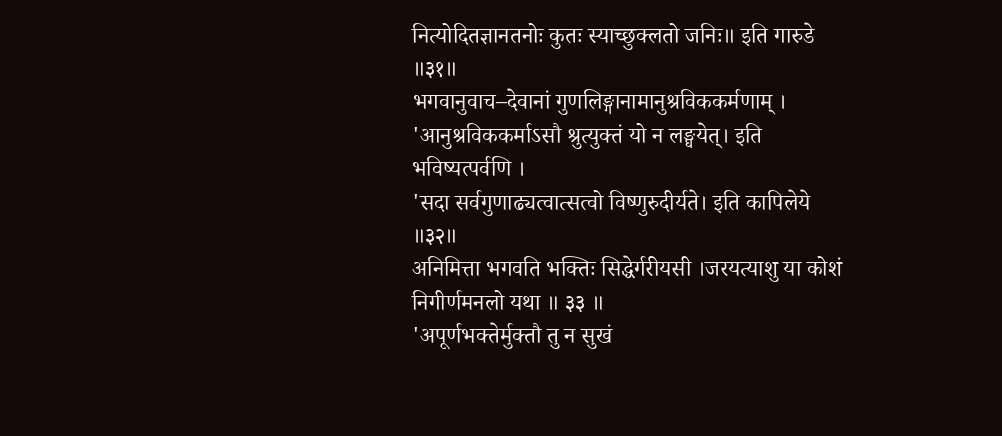नित्योदितज्ञानतनोः कुतः स्याच्छुक्लतो जनिः॥ इति गारुडे ॥३१॥
भगवानुवाच–देवानां गुणलिङ्गानामानुश्रविककर्मणाम् ।
'आनुश्रविककर्माऽसौ श्रुत्युक्तं यो न लङ्घयेत्। इति भविष्यत्पर्वणि ।
'सदा सर्वगुणाढ्यत्वात्सत्वो विष्णुरुदीर्यते। इति कापिलेये ॥३२॥
अनिमित्ता भगवति भक्तिः सिद्धेर्गरीयसी ।जरयत्याशु या कोशं निगीर्णमनलो यथा ॥ ३३ ॥
'अपूर्णभक्तेर्मुक्तौ तु न सुखं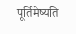पूर्तिमेष्यति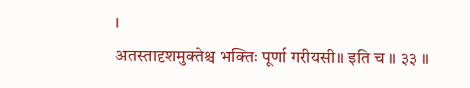।
अतस्तादृशमुक्तेश्च भक्तिः पूर्णा गरीयसी॥ इति च ॥ ३३ ॥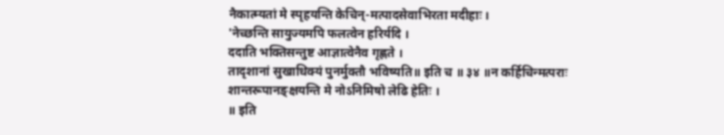नैकात्म्यतां मे स्पृहयन्ति केचिन्-मत्पादसेवाभिरता मदीहाः ।
'नेच्छन्ति सायुज्यमपि फलत्वेन हरिर्यदि ।
ददाति भक्तिसन्तुष्ट आज्ञात्वेनैव गृह्णते ।
तादृशानां सुखाधिक्यं पुनर्मुक्तौ भविष्यति॥ इति च ॥ ३४ ॥न कर्हिचिन्मत्पराः शान्तरूपानङ्क्षयन्ति मे नोऽनिमिषो लेढि हेतिः ।
॥ इति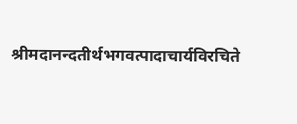श्रीमदानन्दतीर्थभगवत्पादाचार्यविरचिते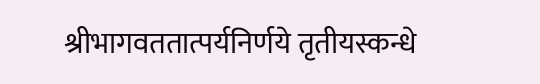श्रीभागवततात्पर्यनिर्णये तृतीयस्कन्धे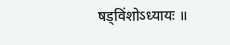षड्विंशोऽध्यायः ॥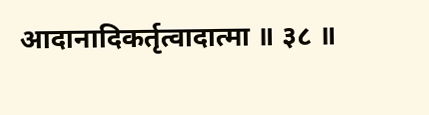आदानादिकर्तृत्वादात्मा ॥ ३८ ॥